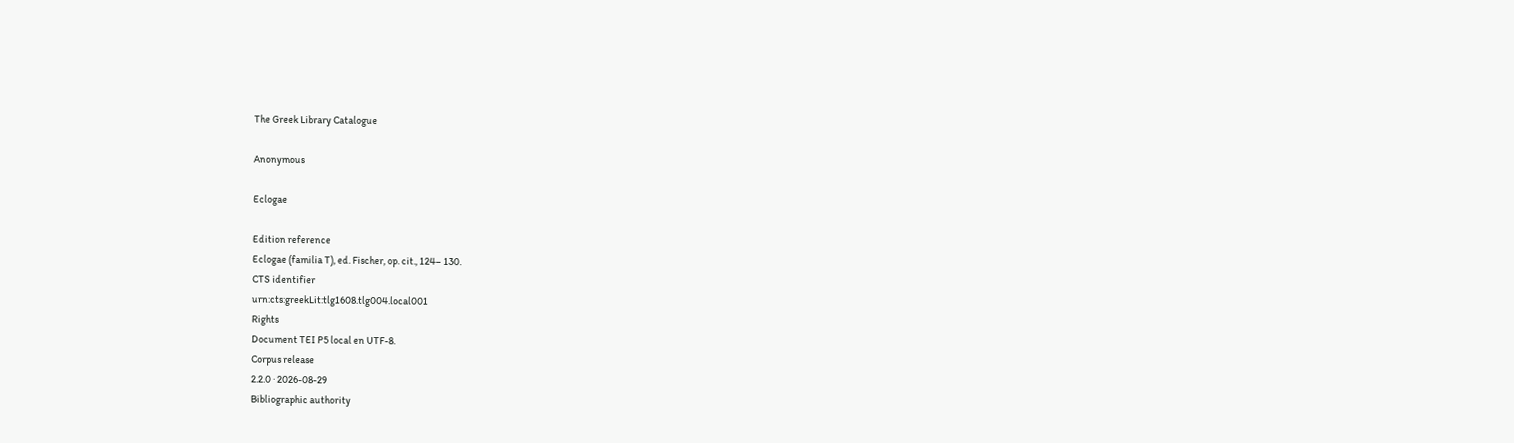The Greek Library Catalogue

Anonymous

Eclogae

Edition reference
Eclogae (familia T), ed. Fischer, op. cit., 124– 130.
CTS identifier
urn:cts:greekLit:tlg1608.tlg004.local001
Rights
Document TEI P5 local en UTF-8.
Corpus release
2.2.0 · 2026-08-29
Bibliographic authority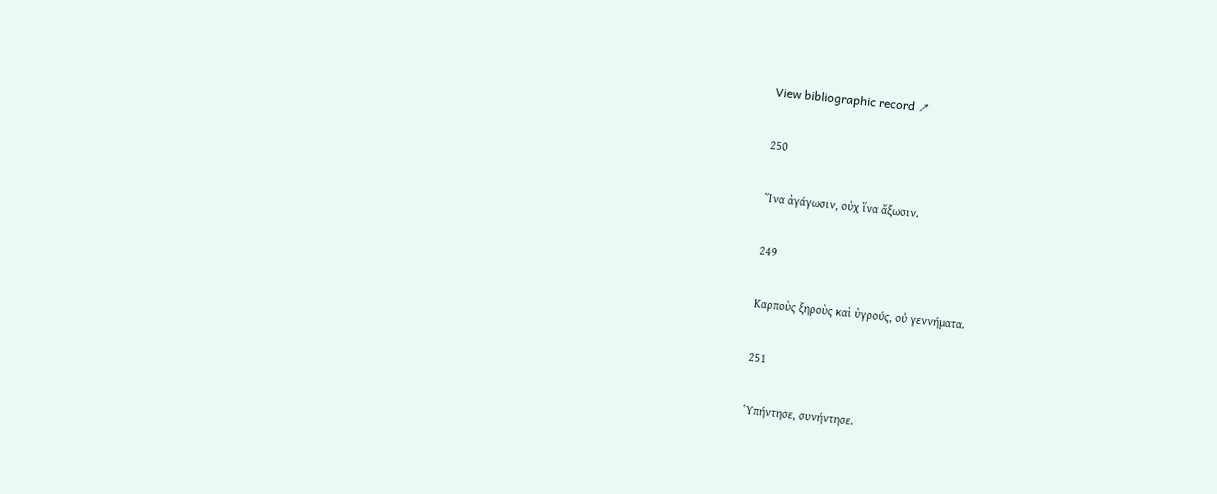View bibliographic record ↗

250

Ἵνα ἀγάγωσιν, οὐχ ἵνα ἄξωσιν.

249

Καρποὺς ξηροὺς καὶ ὑγρούς, οὐ γεννήματα.

251

Ὑπήντησε, συνήντησε.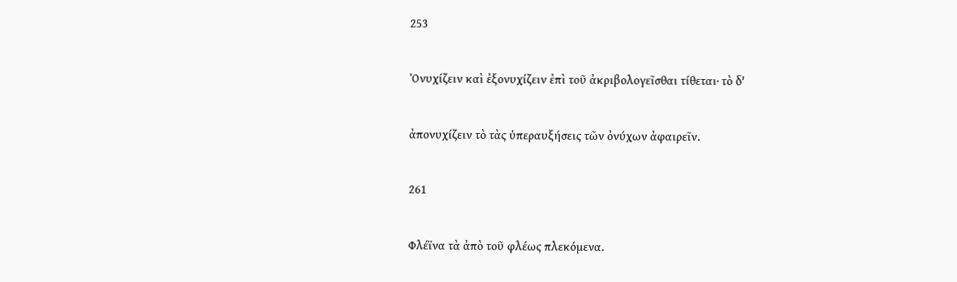253

Ὀνυχίζειν καὶ ἐξονυχίζειν ἐπὶ τοῦ ἀκριβολογεῖσθαι τίθεται· τὸ δ'

ἀπονυχίζειν τὸ τὰς ὑπεραυξήσεις τῶν ὀνύχων ἀφαιρεῖν.

261

Φλέϊνα τὰ ἀπὸ τοῦ φλέως πλεκόμενα.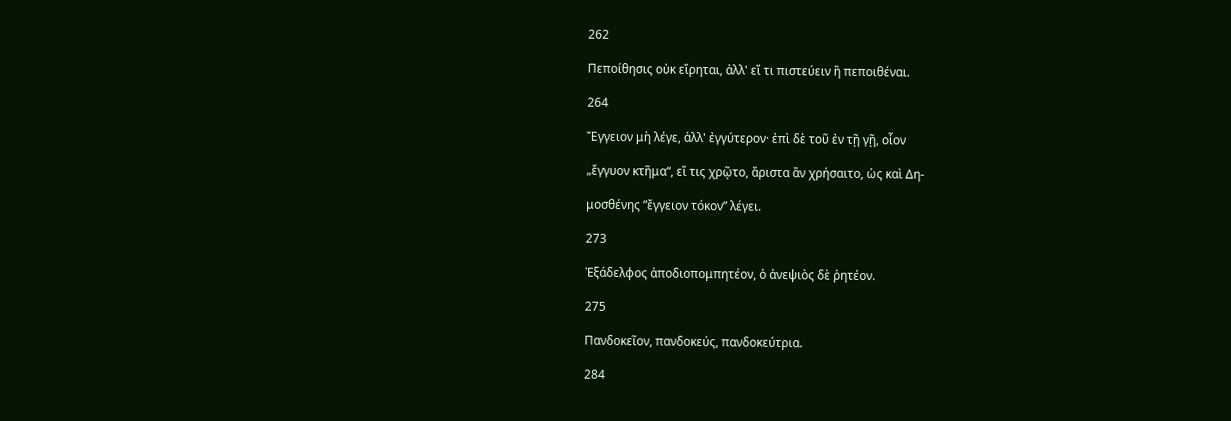262

Πεποίθησις οὐκ εἴρηται, ἀλλ' εἴ τι πιστεύειν ἢ πεποιθέναι.

264

Ἔγγειον μὴ λέγε, ἀλλ' ἐγγύτερον· ἐπὶ δὲ τοῦ ἐν τῇ γῇ, οἷον

„ἔγγυον κτῆμα“, εἴ τις χρῷτο, ἄριστα ἂν χρήσαιτο, ὡς καὶ Δη-

μοσθένης ”ἔγγειον τόκον” λέγει.

273

Ἐξάδελφος ἀποδιοπομπητέον, ὁ ἀνεψιὸς δὲ ῥητέον.

275

Πανδοκεῖον, πανδοκεύς, πανδοκεύτρια.

284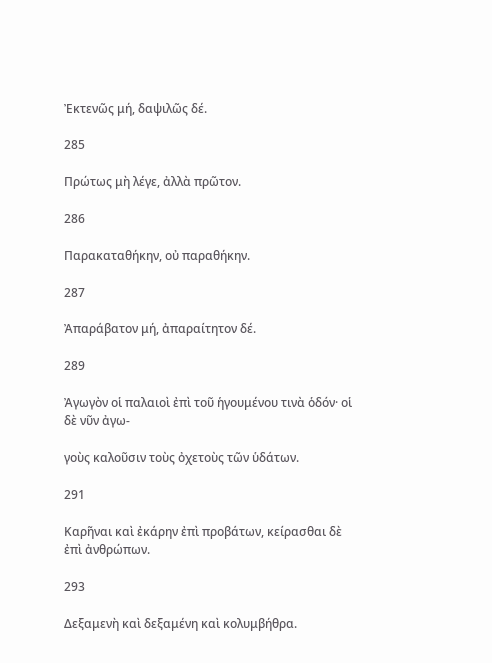Ἐκτενῶς μή, δαψιλῶς δέ.

285

Πρώτως μὴ λέγε, ἀλλὰ πρῶτον.

286

Παρακαταθήκην, οὐ παραθήκην.

287

Ἀπαράβατον μή, ἀπαραίτητον δέ.

289

Ἀγωγὸν οἱ παλαιοὶ ἐπὶ τοῦ ἡγουμένου τινὰ ὁδόν· οἱ δὲ νῦν ἀγω-

γοὺς καλοῦσιν τοὺς ὀχετοὺς τῶν ὑδάτων.

291

Καρῆναι καὶ ἐκάρην ἐπὶ προβάτων, κείρασθαι δὲ ἐπὶ ἀνθρώπων.

293

Δεξαμενὴ καὶ δεξαμένη καὶ κολυμβήθρα.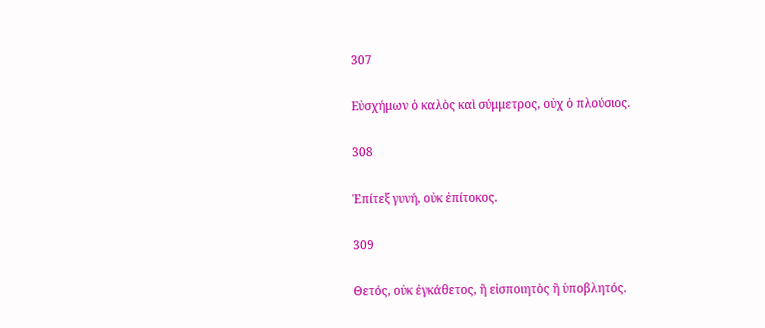307

Εὐσχήμων ὁ καλὸς καὶ σύμμετρος, οὐχ ὁ πλούσιος.

308

Ἐπίτεξ γυνή, οὐκ ἐπίτοκος.

309

Θετός, οὐκ ἐγκάθετος, ἢ εἰσποιητὸς ἢ ὑποβλητός.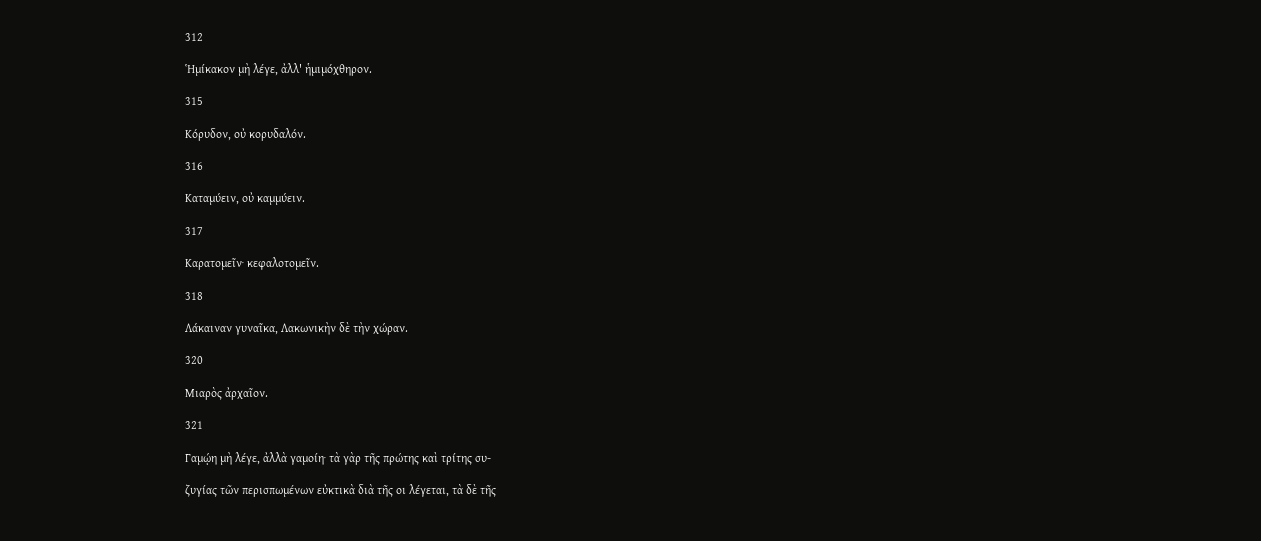312

Ἡμίκακον μὴ λέγε, ἀλλ' ἡμιμόχθηρον.

315

Κόρυδον, οὐ κορυδαλόν.

316

Καταμύειν, οὐ καμμύειν.

317

Καρατομεῖν· κεφαλοτομεῖν.

318

Λάκαιναν γυναῖκα, Λακωνικὴν δὲ τὴν χώραν.

320

Μιαρὸς ἀρχαῖον.

321

Γαμῴη μὴ λέγε, ἀλλὰ γαμοίη· τὰ γὰρ τῆς πρώτης καὶ τρίτης συ-

ζυγίας τῶν περισπωμένων εὐκτικὰ διὰ τῆς οι λέγεται, τὰ δὲ τῆς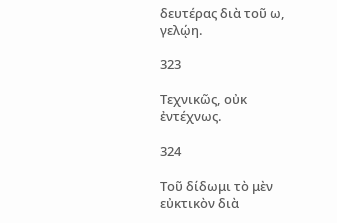δευτέρας διὰ τοῦ ω, γελῴη.

323

Τεχνικῶς, οὐκ ἐντέχνως.

324

Τοῦ δίδωμι τὸ μὲν εὐκτικὸν διὰ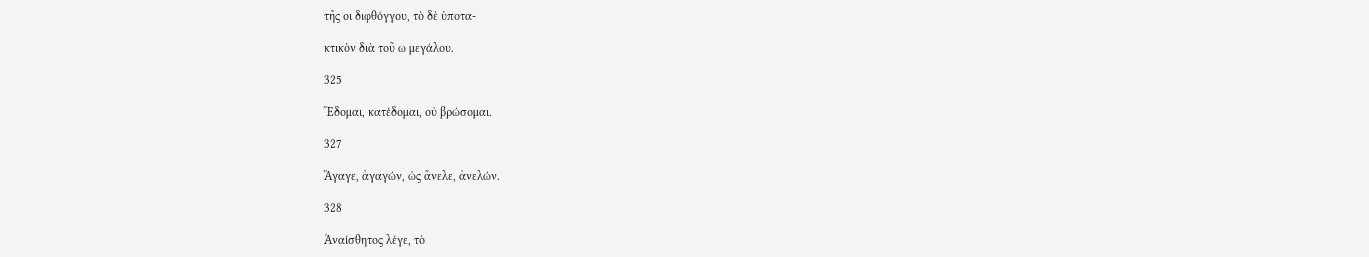τῆς οι διφθόγγου, τὸ δὲ ὑποτα-

κτικὸν διὰ τοῦ ω μεγάλου.

325

Ἔδομαι, κατέδομαι, οὐ βρώσομαι.

327

Ἄγαγε, ἀγαγών, ὡς ἄνελε, ἀνελών.

328

Ἀναίσθητος λέγε, τὸ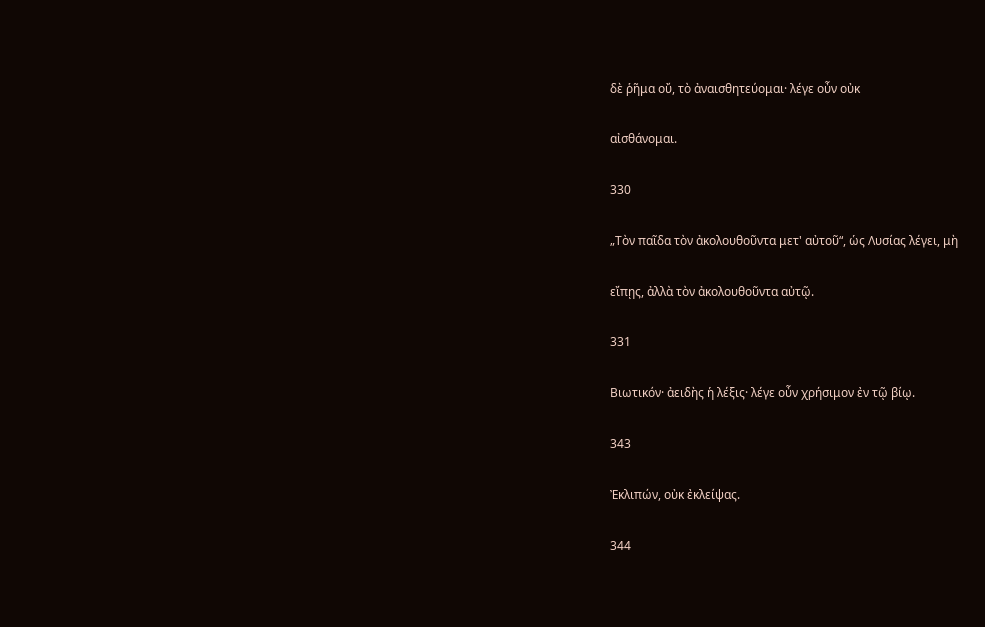δὲ ῥῆμα οὔ, τὸ ἀναισθητεύομαι· λέγε οὖν οὐκ

αἰσθάνομαι.

330

„Τὸν παῖδα τὸν ἀκολουθοῦντα μετ' αὐτοῦ“, ὡς Λυσίας λέγει, μὴ

εἴπῃς, ἀλλὰ τὸν ἀκολουθοῦντα αὐτῷ.

331

Βιωτικόν· ἀειδὴς ἡ λέξις· λέγε οὖν χρήσιμον ἐν τῷ βίῳ.

343

Ἐκλιπών, οὐκ ἐκλείψας.

344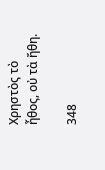Χρηστὸς τὸ ἦθος, οὐ τὰ ἤθη.

348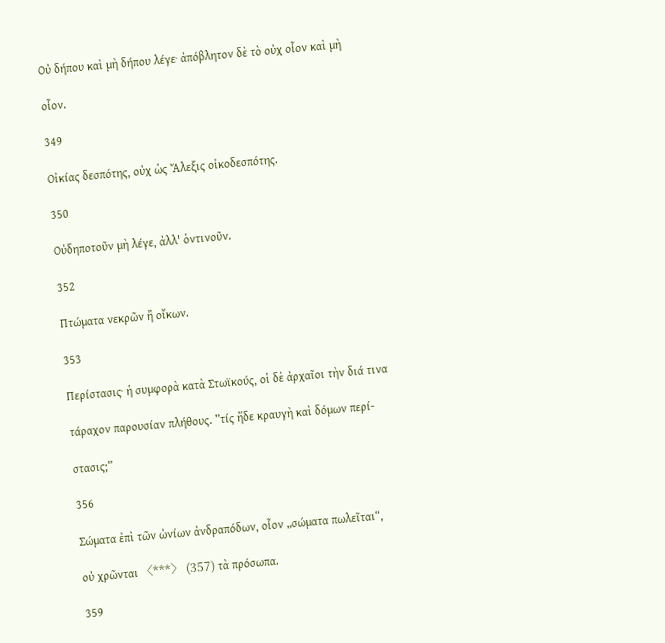Οὐ δήπου καὶ μὴ δήπου λέγε· ἀπόβλητον δὲ τὸ οὐχ οἷον καὶ μὴ

οἷον.

349

Οἰκίας δεσπότης, οὐχ ὡς Ἄλεξις οἰκοδεσπότης.

350

Οὐδηποτοῦν μὴ λέγε, ἀλλ' ὁντινοῦν.

352

Πτώματα νεκρῶν ἢ οἴκων.

353

Περίστασις· ἡ συμφορὰ κατὰ Στωϊκούς, οἱ δὲ ἀρχαῖοι τὴν διά τινα

τάραχον παρουσίαν πλήθους. ”τίς ἥδε κραυγὴ καὶ δόμων περί-

στασις;”

356

Σώματα ἐπὶ τῶν ὠνίων ἀνδραπόδων, οἷον „σώματα πωλεῖται“,

οὐ χρῶνται 〈***〉 (357) τὰ πρόσωπα.

359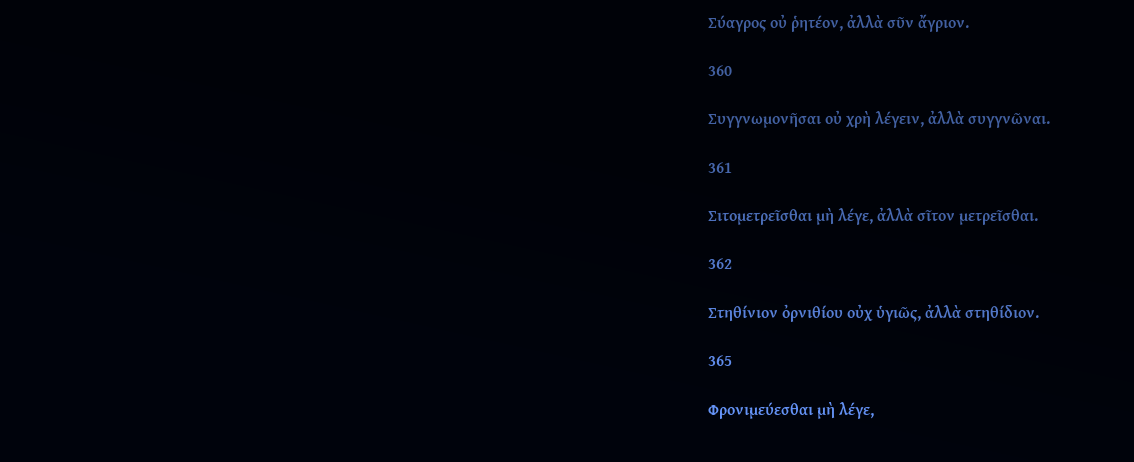Σύαγρος οὐ ῥητέον, ἀλλὰ σῦν ἄγριον.

360

Συγγνωμονῆσαι οὐ χρὴ λέγειν, ἀλλὰ συγγνῶναι.

361

Σιτομετρεῖσθαι μὴ λέγε, ἀλλὰ σῖτον μετρεῖσθαι.

362

Στηθίνιον ὀρνιθίου οὐχ ὑγιῶς, ἀλλὰ στηθίδιον.

365

Φρονιμεύεσθαι μὴ λέγε,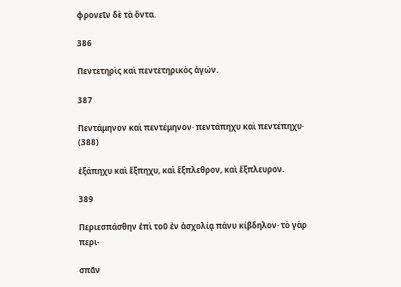φρονεῖν δὲ τὰ ὄντα.

386

Πεντετηρὶς καὶ πεντετηρικὸς ἀγών.

387

Πεντάμηνον καὶ πεντέμηνον· πεντάπηχυ καὶ πεντέπηχυ· (388)

ἑξάπηχυ καὶ ἕξπηχυ, καὶ ἕξπλεθρον, καὶ ἕξπλευρον.

389

Περιεσπάσθην ἐπὶ τοῦ ἐν ἀσχολίᾳ πάνυ κίβδηλον· τὸ γὰρ περι-

σπᾶν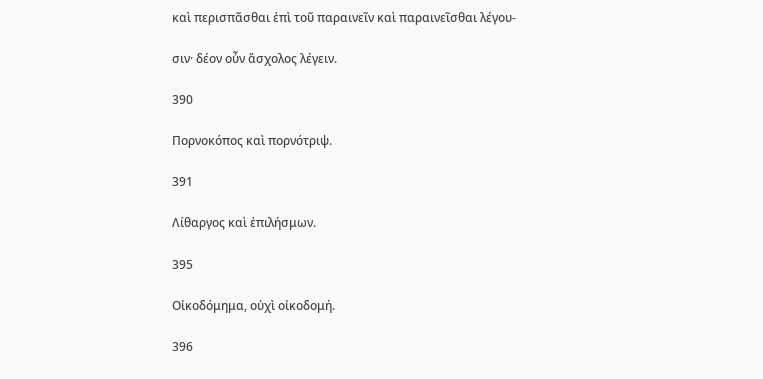καὶ περισπᾶσθαι ἐπὶ τοῦ παραινεῖν καὶ παραινεῖσθαι λέγου-

σιν· δέον οὖν ἄσχολος λέγειν.

390

Πορνοκόπος καὶ πορνότριψ.

391

Λίθαργος καὶ ἐπιλήσμων.

395

Οἰκοδόμημα, οὐχὶ οἰκοδομή.

396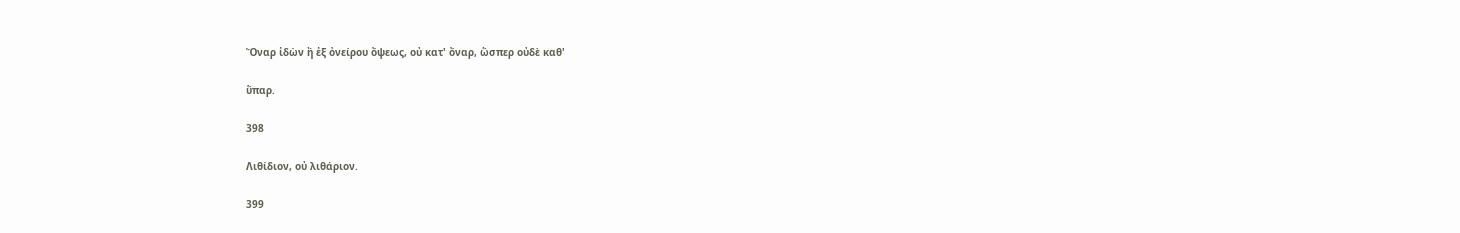Ὄναρ ἰδὼν ἢ ἐξ ὀνείρου ὄψεως, οὐ κατ' ὄναρ, ὥσπερ οὐδὲ καθ'

ὕπαρ.

398

Λιθίδιον, οὐ λιθάριον.

399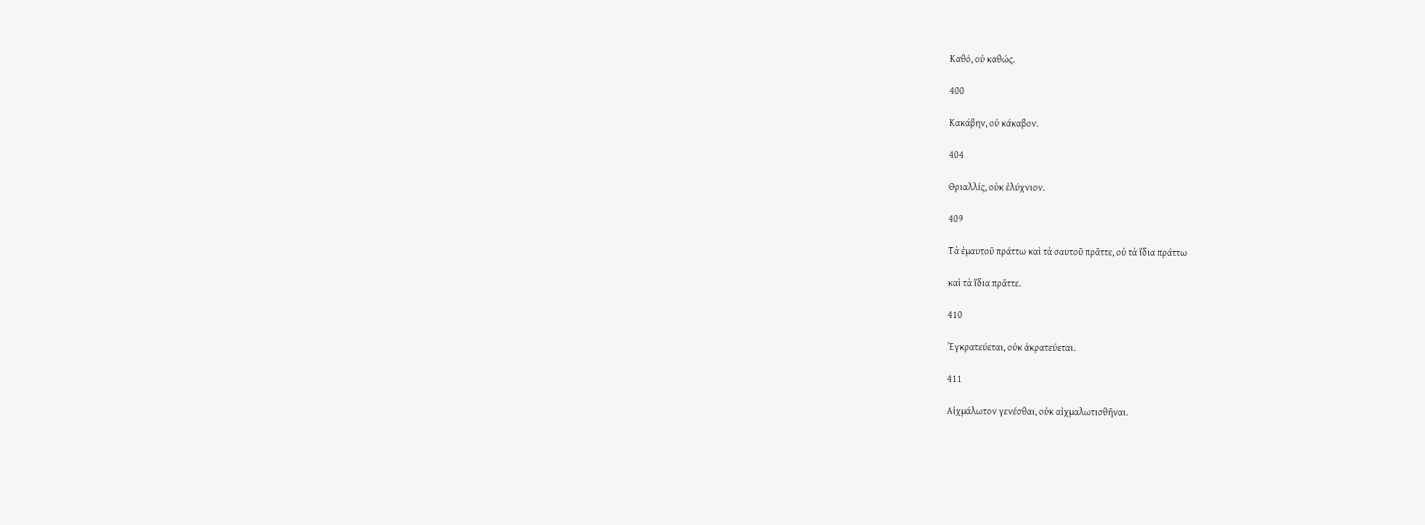Καθό, οὐ καθώς.

400

Κακάβην, οὐ κάκαβον.

404

Θριαλλίς, οὐκ ἐλύχνιον.

409

Τὰ ἐμαυτοῦ πράττω καὶ τὰ σαυτοῦ πρᾶττε, οὐ τὰ ἴδια πράττω

καὶ τὰ ἴδια πρᾶττε.

410

Ἐγκρατεύεται, οὐκ ἀκρατεύεται.

411

Αἰχμάλωτον γενέσθαι, οὐκ αἰχμαλωτισθῆναι.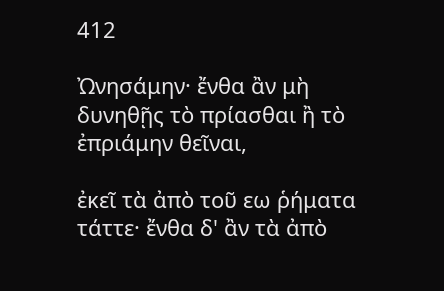412

Ὠνησάμην· ἔνθα ἂν μὴ δυνηθῇς τὸ πρίασθαι ἢ τὸ ἐπριάμην θεῖναι,

ἐκεῖ τὰ ἀπὸ τοῦ εω ῥήματα τάττε· ἔνθα δ' ἂν τὰ ἀπὸ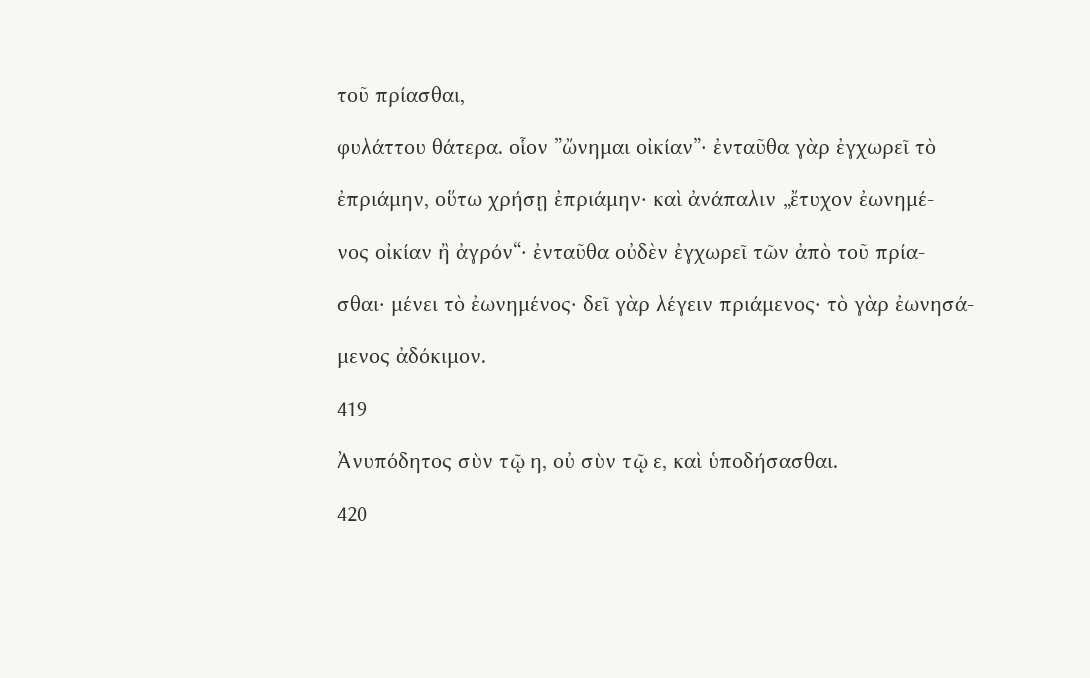τοῦ πρίασθαι,

φυλάττου θάτερα. οἷον ”ὤνημαι οἰκίαν”· ἐνταῦθα γὰρ ἐγχωρεῖ τὸ

ἐπριάμην, οὕτω χρήσῃ ἐπριάμην· καὶ ἀνάπαλιν „ἔτυχον ἐωνημέ-

νος οἰκίαν ἢ ἀγρόν“· ἐνταῦθα οὐδὲν ἐγχωρεῖ τῶν ἀπὸ τοῦ πρία-

σθαι· μένει τὸ ἐωνημένος· δεῖ γὰρ λέγειν πριάμενος· τὸ γὰρ ἐωνησά-

μενος ἀδόκιμον.

419

Ἀνυπόδητος σὺν τῷ η, οὐ σὺν τῷ ε, καὶ ὑποδήσασθαι.

420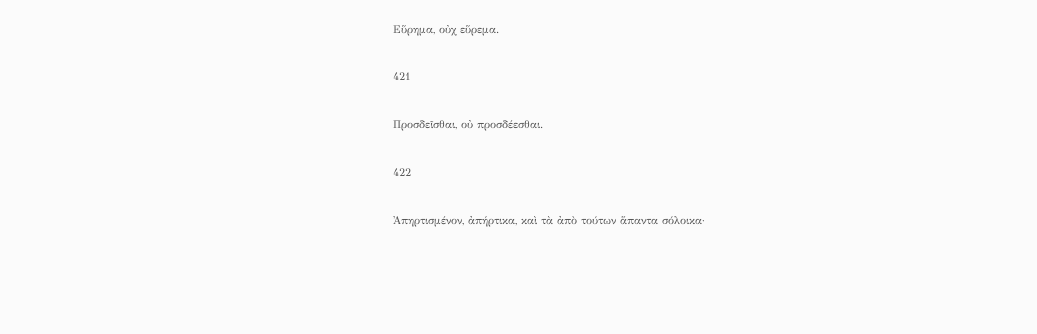Εὕρημα, οὐχ εὕρεμα.

421

Προσδεῖσθαι, οὐ προσδέεσθαι.

422

Ἀπηρτισμένον, ἀπήρτικα, καὶ τὰ ἀπὸ τούτων ἅπαντα σόλοικα·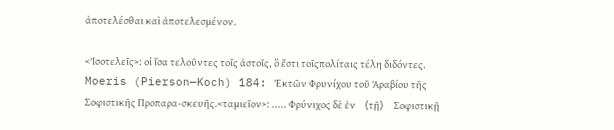ἀποτελέσθαι καὶ ἀποτελεσμένον.

<Ἰσοτελεῖς>: οἱ ἴσα τελοῦντες τοῖς ἀστοῖς, ὃ ἔστι τοῖςπολίταις τέλη διδόντες. Moeris (Pierson—Koch) 184: Ἐκτῶν Φρυνίχου τοῦ Ἀραβίου τῆς Σοφιστικῆς Προπαρα-σκευῆς.<ταμιεῖον>: ..... Φρύνιχος δὲ ἐν 〈τῇ〉 Σοφιστικῇ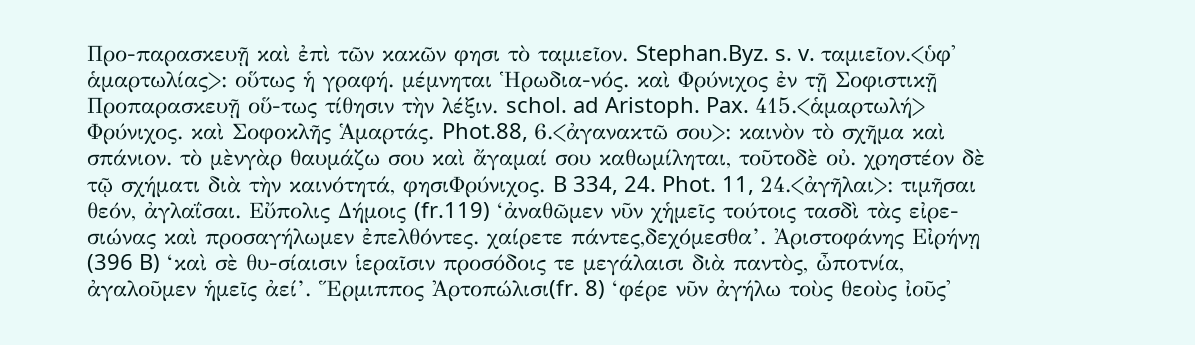Προ-παρασκευῇ καὶ ἐπὶ τῶν κακῶν φησι τὸ ταμιεῖον. Stephan.Byz. s. v. ταμιεῖον.<ὑφ' ἁμαρτωλίας>: οὕτως ἡ γραφή. μέμνηται Ἡρωδια-νός. καὶ Φρύνιχος ἐν τῇ Σοφιστικῇ Προπαρασκευῇ οὕ-τως τίθησιν τὴν λέξιν. schol. ad Aristoph. Pax. 415.<ἁμαρτωλή> Φρύνιχος. καὶ Σοφοκλῆς Ἁμαρτάς. Phot.88, 6.<ἀγανακτῶ σου>: καινὸν τὸ σχῆμα καὶ σπάνιον. τὸ μὲνγὰρ θαυμάζω σου καὶ ἄγαμαί σου καθωμίληται, τοῦτοδὲ οὐ. χρηστέον δὲ τῷ σχήματι διὰ τὴν καινότητά, φησιΦρύνιχος. B 334, 24. Phot. 11, 24.<ἀγῆλαι>: τιμῆσαι θεόν, ἀγλαΐσαι. Εὔπολις Δήμοις (fr.119) ‘ἀναθῶμεν νῦν χἡμεῖς τούτοις τασδὶ τὰς εἰρε-σιώνας καὶ προσαγήλωμεν ἐπελθόντες. χαίρετε πάντες,δεχόμεσθα’. Ἀριστοφάνης Εἰρήνῃ (396 B) ‘καὶ σὲ θυ-σίαισιν ἱεραῖσιν προσόδοις τε μεγάλαισι διὰ παντὸς, ὦποτνία, ἀγαλοῦμεν ἡμεῖς ἀεί’. Ἕρμιππος Ἀρτοπώλισι(fr. 8) ‘φέρε νῦν ἀγήλω τοὺς θεοὺς ἰοῦς'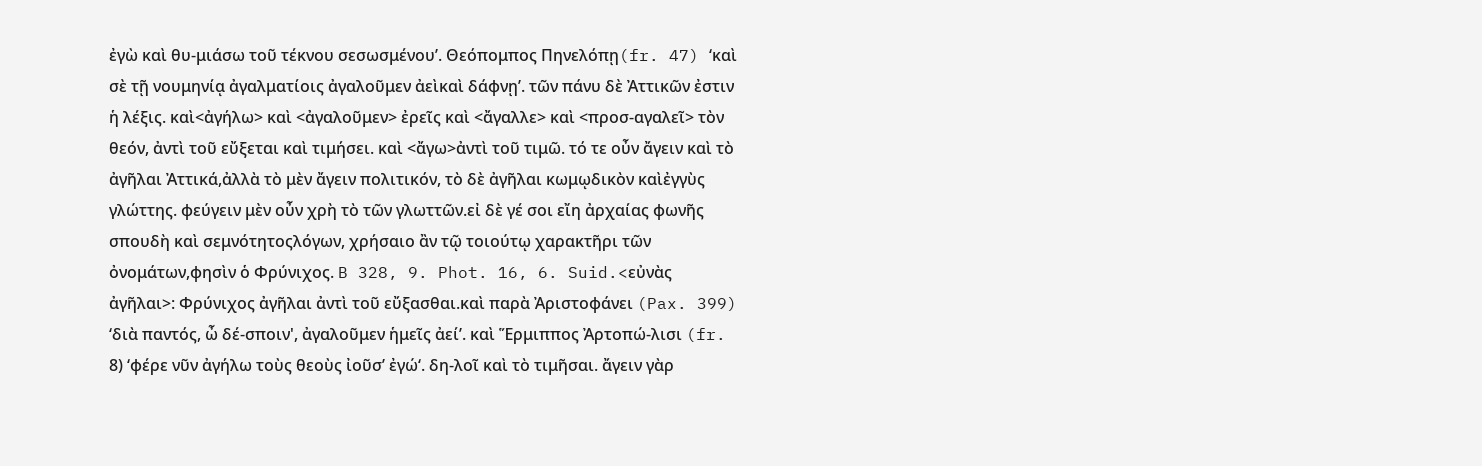ἐγὼ καὶ θυ-μιάσω τοῦ τέκνου σεσωσμένου’. Θεόπομπος Πηνελόπῃ(fr. 47) ‘καὶ σὲ τῇ νουμηνίᾳ ἀγαλματίοις ἀγαλοῦμεν ἀεὶκαὶ δάφνῃ’. τῶν πάνυ δὲ Ἀττικῶν ἐστιν ἡ λέξις. καὶ<ἀγήλω> καὶ <ἀγαλοῦμεν> ἐρεῖς καὶ <ἄγαλλε> καὶ <προσ-αγαλεῖ> τὸν θεόν, ἀντὶ τοῦ εὔξεται καὶ τιμήσει. καὶ <ἄγω>ἀντὶ τοῦ τιμῶ. τό τε οὖν ἄγειν καὶ τὸ ἀγῆλαι Ἀττικά,ἀλλὰ τὸ μὲν ἄγειν πολιτικόν, τὸ δὲ ἀγῆλαι κωμῳδικὸν καὶἐγγὺς γλώττης. φεύγειν μὲν οὖν χρὴ τὸ τῶν γλωττῶν.εἰ δὲ γέ σοι εἴη ἀρχαίας φωνῆς σπουδὴ καὶ σεμνότητοςλόγων, χρήσαιο ἂν τῷ τοιούτῳ χαρακτῆρι τῶν ὀνομάτων,φησὶν ὁ Φρύνιχος. B 328, 9. Phot. 16, 6. Suid.<εὐνὰς ἀγῆλαι>: Φρύνιχος ἀγῆλαι ἀντὶ τοῦ εὔξασθαι.καὶ παρὰ Ἀριστοφάνει (Pax. 399) ‘διὰ παντός, ὦ δέ-σποιν', ἀγαλοῦμεν ἡμεῖς ἀεί’. καὶ Ἕρμιππος Ἀρτοπώ-λισι (fr. 8) ‘φέρε νῦν ἀγήλω τοὺς θεοὺς ἰοῦσ’ ἐγώ‘. δη-λοῖ καὶ τὸ τιμῆσαι. ἄγειν γὰρ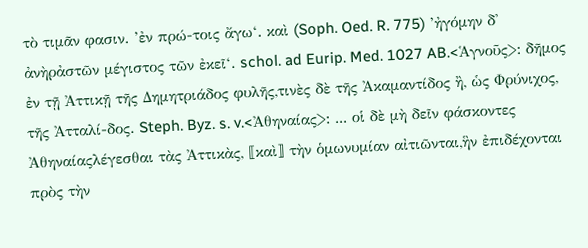τὸ τιμᾶν φασιν. ’ἐν πρώ-τοις ἄγω‘. καὶ (Soph. Oed. R. 775) ’ἠγόμην δ' ἀνὴρἀστῶν μέγιστος τῶν ἐκεῖ‘. schol. ad Eurip. Med. 1027 AB.<Ἁγνοῦς>: δῆμος ἐν τῇ Ἀττικῇ τῆς Δημητριάδος φυλῆς,τινὲς δὲ τῆς Ἀκαμαντίδος ἢ, ὡς Φρύνιχος, τῆς Ἀτταλί-δος. Steph. Byz. s. v.<Ἀθηναίας>: ... οἱ δὲ μὴ δεῖν φάσκοντες Ἀθηναίαςλέγεσθαι τὰς Ἀττικὰς, ⟦καὶ⟧ τὴν ὁμωνυμίαν αἰτιῶνται,ἣν ἐπιδέχονται πρὸς τὴν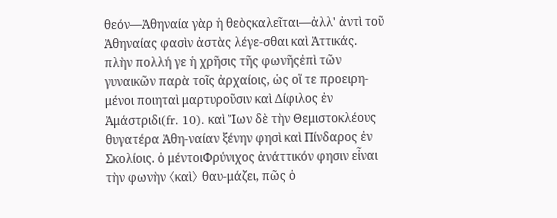θεόν—Ἀθηναία γὰρ ἡ θεὸςκαλεῖται—ἀλλ' ἀντὶ τοῦ Ἀθηναίας φασὶν ἀστὰς λέγε-σθαι καὶ Ἀττικάς. πλὴν πολλή γε ἡ χρῆσις τῆς φωνῆςἐπὶ τῶν γυναικῶν παρὰ τοῖς ἀρχαίοις, ὡς οἵ τε προειρη-μένοι ποιηταὶ μαρτυροῦσιν καὶ Δίφιλος ἐν Ἀμάστριδι(fr. 10). καὶ Ἴων δὲ τὴν Θεμιστοκλέους θυγατέρα Ἀθη-ναίαν ξένην φησὶ καὶ Πίνδαρος ἐν Σκολίοις. ὁ μέντοιΦρύνιχος ἀνάττικόν φησιν εἶναι τὴν φωνὴν 〈καὶ〉 θαυ-μάζει, πῶς ὁ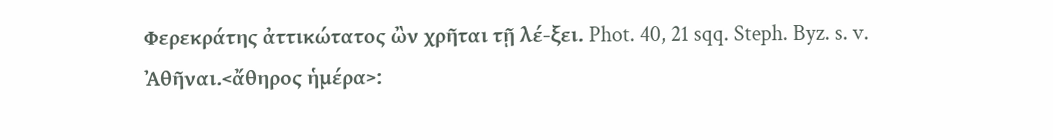Φερεκράτης ἀττικώτατος ὢν χρῆται τῇ λέ-ξει. Phot. 40, 21 sqq. Steph. Byz. s. v. Ἀθῆναι.<ἄθηρος ἡμέρα>: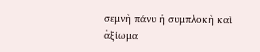σεμνὴ πάνυ ἡ συμπλοκὴ καὶ ἀξίωμα